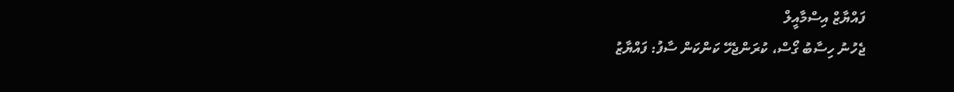ފައްޔާޒް އިސްމާއީލް
ޖެހުނު ހިސާބު ގޯސް، ކުރަންޖެހޭ ކަންކަން ސާފު: ފައްޔާޒު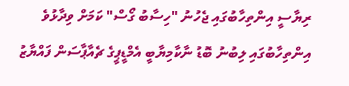ރިޔާސީ އިންތިހާބުގައި ޖެހުނު "ހިސާބު ގޯސް" ކަމަށް ވިދާޅުވެ އިންތިހާބުގައި ލިބުނު ބޮޑު ނާކާމިޔާބީ އެމްޑީޕީގެ ޗެއާޕާސަން ފައްޔާޒު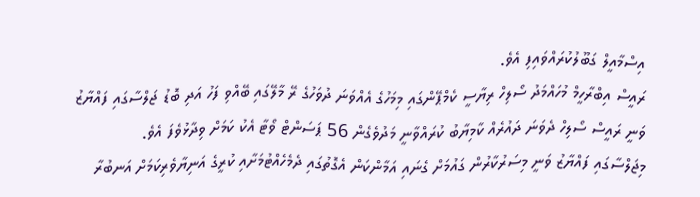އިސްމާއީލް ގަބޫލުކުރައްވައިފި އެވެ.
ރައީސް އިބްރާހީމް މުހައްމަދު ސޯލިހް ރިޔާސީ ކެމްޕޭންގައި މިމަހުގެ އެއްވަނަ ދުވަހުގެ ރޭ މާލޭގައި ބޭއްވި ފަހު އަދި ބޮޑު ޖަލްސާގައި ފައްޔާޒު ވަނީ ރައީސް ސޯލިހް ދެވަނަ ދައުރެއް ކާމިޔާބު ކުރައްވާނީ މަދުވެގެން 56 ޕަސަންޓް ވޯޓާ އެކު ކަމަށް ވިދާޅުވެފަ އެވެ.
މިޖަލްސާގައި ފައްޔާޒު ވަނީ މިސަރުކާރުން ގައުމަށް ގެނައި އަމާންކަން އެގޮތުގައި ދެމެހެއްޓުމަށާއި ކުރީގެ އަނިޔާވެރިކަމަށް އަނބުރާ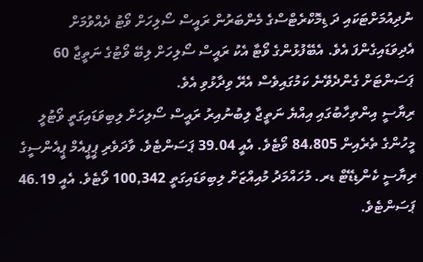ނުދިއުމަށްޓަކައި ދަ ޑިމޮކްރެޓްސްގެ މެންބަރުން ރައީސް ސޯލިހަށް ވޯޓު ދެއްވުމަށް އެދިވަޑައިގެންފަ އެވެ. އެބޭފުޅުންގެ ވޯޓާ އެކު ރައީސް ސޯލިހަށް ލިބޭ ވޯޓުގެ ނަތީޖާ 60 ޕަސަންޓަށް ގެންދެވޭނެ ކަމުގައިވެސް އެރޭ ވިދާޅުވި އެވެ.
ރިޔާސީ އިންތިހާބުގައި އިއްޔެ ނަތީޖާ ލިބުނުއިރު ރައީސް ސޯލިހަށް ލިބިވަޑައިގަތީ ވޯޓުލީ މީހުންގެ ތެރެއިން 84،805 ވޯޓެވެ. އެއީ 39.04 ޕަސަންޓެވެ. ވާދަވެރި ޕީޕީއެމް ޕީއެންސީގެ ރިޔާސީ ކެންޑިޑޭޓް ޑރ. މުހައްމަދު މުއިއްޒަށް ލިބިވަޑައިގަތީ 100,342 ވޯޓެވެ. އެއީ 46.19 ޕަސަންޓެވެ.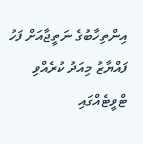އިންތިހާބުގެ ނަތީޖާއަށް ފަހު ފައްޔާޒު މިއަދު ކުރެއްވި ޓްވީޓެއްގައި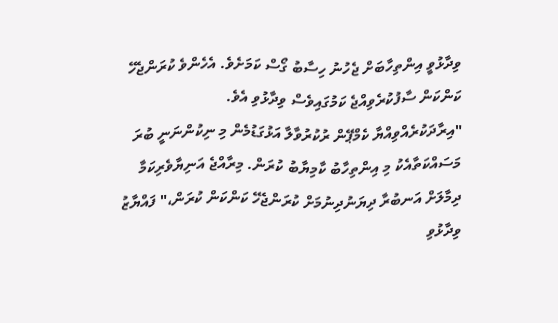ވިދާޅުވީ އިންތިހާބަށް ޖެހުނު ހިސާބު ގޯސް ކަމަށެވެ. އެހެންވެ ކުރަންޖެހޭ ކަންކަން ސާފުކުރެވިއްޖެ ކަމުގައިވެސް ވިދާޅުވި އެވެ.
"އިރާދަކުރެއްވިއްޔާ ކެމްޕޭން ރުކުރުވާލާ އަޅުގަޑުމެން މި ނިކުންނަނީ ބުރަ މަސައްކަތާއެކު މި އިންތިހާބު ކާމިޔާބު ކުރަން. މިރާއްޖެ އަނިޔާވެރިކަމާ ދިމާލަށް އަނބުރާ ދިޔަނުދިނުމަށް ކުރަންޖެހޭ ކަންކަން ކުރަން،" ފައްޔާޒު ވިދާޅުވި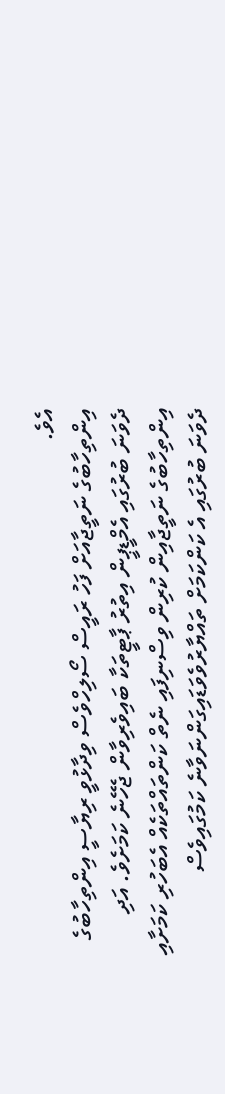އެވެ.
އިންތިހާބުގެ ނަތީޖާއަށް ފަހު ރައީސް ސޯލިހްވެސް ވިދާޅުވީ ރިޔާސީ އިންތިހާބުގެ ދެވަނަ ބުރުގައި އެމްޑީޕީން އިތުރު ޕާޓީތަކާ ބައިވެރިވާން ޖެހޭނެ ކަމަށެވެ. އަދި އިންތިހާބުގެ ނަތީޖާއިން ކުރިން ވިސްނިފައި ނެތް ކަންތައްތަކެއް އެބަހުރި ކަމަށާއި ދެވަނަ ބުރުގައި އެ ކަންކަމަށް ތައްޔާރުވެވަޑައިގަންނަވާނެ ކަމުގައިވެސް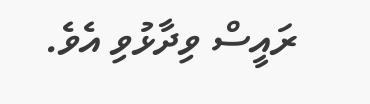ރައީސް ވިދާޅުވި އެވެ.